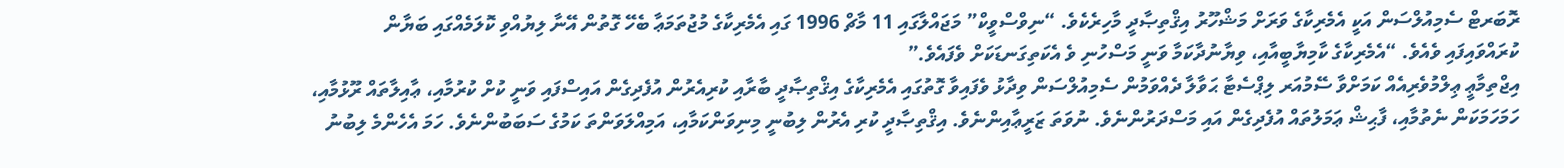ރޮބަރޓް ސެމިއުލްސަން އަކީ އެމެރިކާގެ ވަރަށް މަޝްހޫރު އިޤްތިޞާދީ މާހިރެކެވެ. “ނިވްސްވީކް” މަޖައްލާގައި 11 މާޗް 1996 ގައި އެމެރިކާގެ މުޖުތަމަޢާ ބެހޭ ގޮތުން އޭނާ ލިޔުއްވި ކޮލަމެއްގައި ބަޔާން ކުރައްވައިފައި ވެއެވެ. “އެމެރިކާގެ ކާމިޔާބީއާއި، ވިޔާނުދާކަމާ ވަނީ މަސްހުނި ވެ އެކަތިގަނޑަކަށް ވެފައެވެ.”
އިޖްތިމާޢީ ޢިލްމުވެރިއެއް ކަމަށްވާ ސޭމުއަރ ލިޕްސެޓާ ޙަވާލާ ދެއްވަމުން ސެމިއުލްސަން ވިދާޅު ވެފައިވާ ގޮތުގައި އެމެރިކާގެ އިޤްތިޞާދީ ބާރާއި ކުރިއެރުން އުފެދިގެން އައިސްފައި ވަނީ ކުށް ކުރުމާއި، ޢާއިލާތައް ރޫޅުމާއި، ހަމަހަމަކަން ނެތުމާއި، ފާޙިޝް ޢަމަލުތައް އުފެދިގެން އައި މަސްދަރުންނެވެ. ނުވަތަ ޒަރީޢާއިންނެވެ. އިޤްތިޞާދީ ކުރި އެރުން ލިބުނީ މިނިވަންކަމާއި، އަމިއްލަވަންތަ ކަމުގެ ސަބަބުންނެވެ. ހަމަ އެހެންމެ ލިބުނު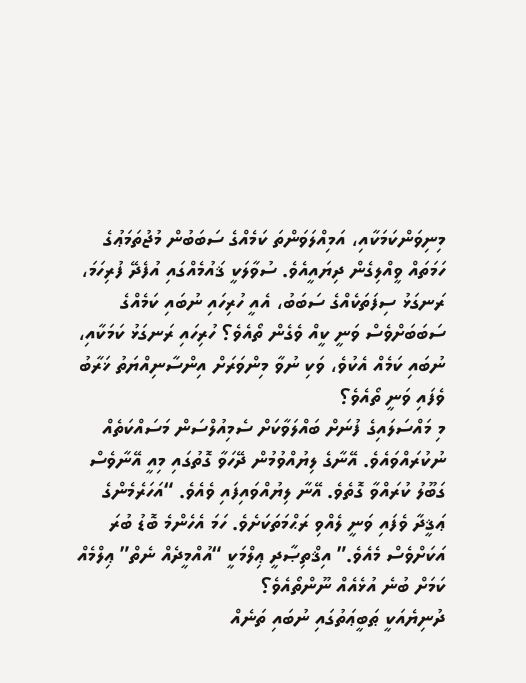މިނިވަންކަމަކާއި، އަމިއްލަވަންތަ ކަމެއްގެ ސަބަބުން މުޖުތަމަޢުގެ ހަމަތައް ވީއްލިގެން ދިޔައީއެވެ. ސުވާލަކީ ޤައުމެއްގައި އުފެދޭ ފުރިހަމަ، ރަނގަޅު ސިފަތަކެއްގެ ސަބަބު، އެއީ ހުރިހައި ނުބައި ކަމެއްގެ ސަބަބަށްވެސް ވަނީ ކީއް ވެގެން ތޯއެވެ؟ ހުރިހައި ރަނގަޅު ކަމަކާއި، ނުބައި ކަމެއް އެކުވެ، ވަކި ނުވާ މިންވަރަށް އިންސާނިއްޔަތު ޚަރާބު ވެފައި ވަނީ ތޯއެވެ؟
މި މައްސަލައިގެ ފުނަށް ބައްލަވާކަށް ސެމިއުލްސަން މަސައްކަތެއް ނުކުރައްވައެވެ. އޭނާގެ ލިޔުއްވުމުން ދޭހަވާ ގޮތުގައި މިއީ އޭނާވެސް ގަބޫލު ކުރައްވާ ގޮތެވެ. އޭނާ ލިޔުއްވައިފައި ވެއެވެ. “އަހަރެމެންގެ ޢަޤީދާ ވެފައި ވަނީ ލެއްވި ރަޙްމަތަކަށެވެ. ހަމަ އެހެންމެ ބޮޑު ބުރަ އަކަށްވެސް މެއެވެ.” އިޤްތިޞާދީ ޢިލްމަކީ “އުއްމީދެއް ނެތް” ޢިލްމެއް ކަމަށް ބުނެ އުޅެއެއް ނޫންތޯއެވެ؟
ދުނިޔެއަކީ ޠަބީޢަތުގައި ނުބައި ތަނެއް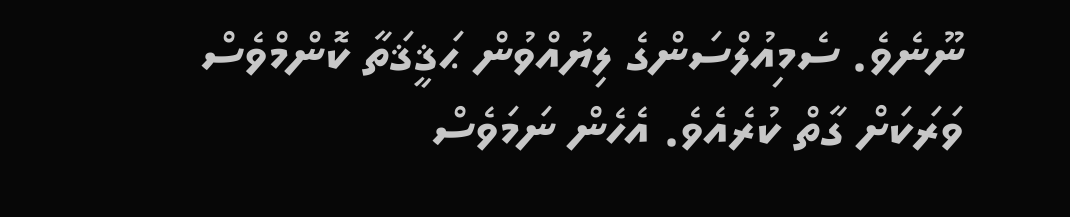ނޫނެވެ. ސެމިއުލްސަންގެ ލިޔުއްވުން ޙަޤީޤަތާ ކޮންމްވެސް ވަރަކަށް ގާތް ކުރެއެވެ. އެހެން ނަމަވެސް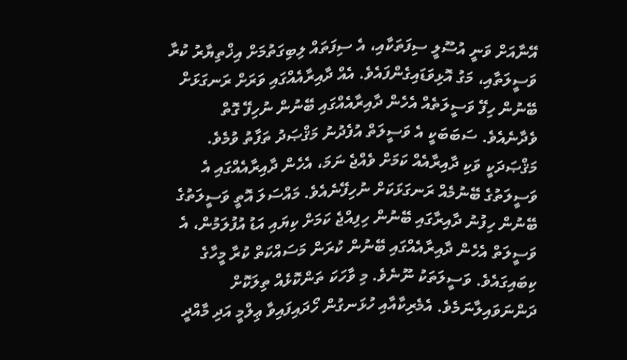އޭނާއަށް ވަނީ އުސޫލީ ސިފަތަކާއި، އެ ސިފަތައް ލިބިގަތުމަށް އިޚްތިޔާރު ކުރާ ވަސީލަތާއި، މަގު އޮޅިވަޑައިގެންފައެވެ. އެއް ދާއިރާއެއްގައި ވަރަށް ރަނގަޅަށް ބޭނުން ހިފޭ ވަސީލަތެއް އެހެން ދާއިރާއެއްގައި ބޭނުން ނުހިފޭ ގޮތް ވެދާނެއެވެ. ސަބަބަކީ އެ ވަސީލަތް އުފެދުނު މަޤްޞަދު ތަފާތު ވުމެވެ. މަޤްޞަދަކީ ވަކި ދާއިރާއެއް ކަމަށް ވެއްޖެ ނަމަ، އެހެން ދާއިރާއެއްގައި އެ ވަސީލަތުގެ ބޭނުމެއް ރަނގަޅަކަށް ނުހިފޭނެއެވެ. މައްސަލަ އޮތީ ވަސީލަތުގެ ބޭނުން ހިފުނު ދާއިރާގައި ބޭނުން ހިފިއްޖެ ކަމަށް ކިޔައި އަޑު އުފުލަމުން، އެ ވަސީލަތް އެހެން ދާއިރާއެއްގައި ބޭނުން ކުރަން މަސައްކަތް ކުރާ މީހާގެ ކިބައިގައެވެ. ވަސީލަތަކު ނޫނެވެ. މި ވާހަކަ ތަންކޮޅެއް ތިލަކޮށް ދަންނަވައިލާނަމެވެ. އެމެރިކާއާއި ހުޅަނގުން ހޯދައިފައިވާ ޢިލްމީ އަދި މާއްދީ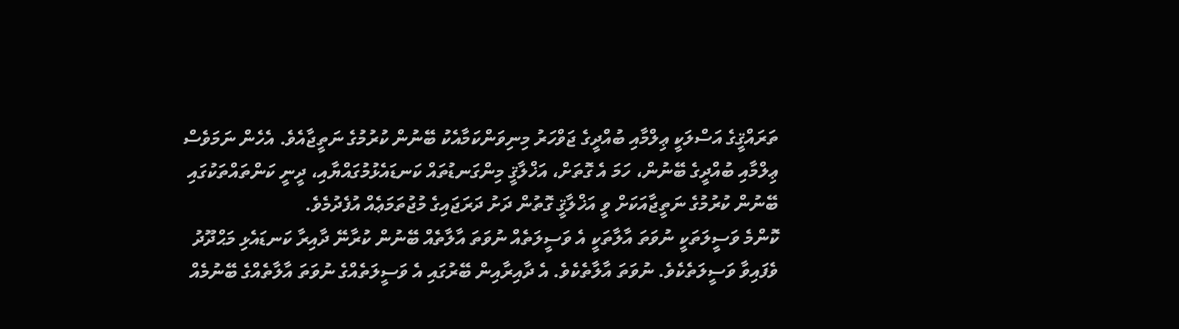ތަރައްޤީގެ އަސްލަކީ ޢިލްމާއި ބުއްދީގެ ޖަވްހަރު މިނިވަންކަމާއެކު ބޭނުން ކުރުމުގެ ނަތީޖާއެވެ. އެހެން ނަމަވެސް ޢިލްމާއި ބުއްދީގެ ބޭނުން، ހަމަ އެ ގޮތަށް، އަޚްލާޤީ މިންގަނޑުތައް ކަނޑައެޅުމުގައްޔާއި، ދީނީ ކަންތައްތަކުގައި ބޭނުން ކުރުމުގެ ނަތީޖާއަކަށް ވީ އަޚްލާޤީ ގޮތުން ދަށު ދަރަޖައިގެ މުޖުތަމަޢެއް އުފެދުމެވެ.
ކޮންމެ ވަސީލަތަކީ ނުވަތަ އާލާތަކީ އެ ވަސީލަތެއް ނުވަތަ އާލާތެއް ބޭނުން ކުރާނޭ ދާއިރާ ކަނޑައެޅި މަޙްދޫދު ވެފައިވާ ވަސީލަތެކެވެ. ނުވަތަ އާލާތެކެވެ. އެ ދާއިރާއިން ބޭރުގައި އެ ވަސީލަތެއްގެ ނުވަތަ އާލާތެއްގެ ބޭނުމެއް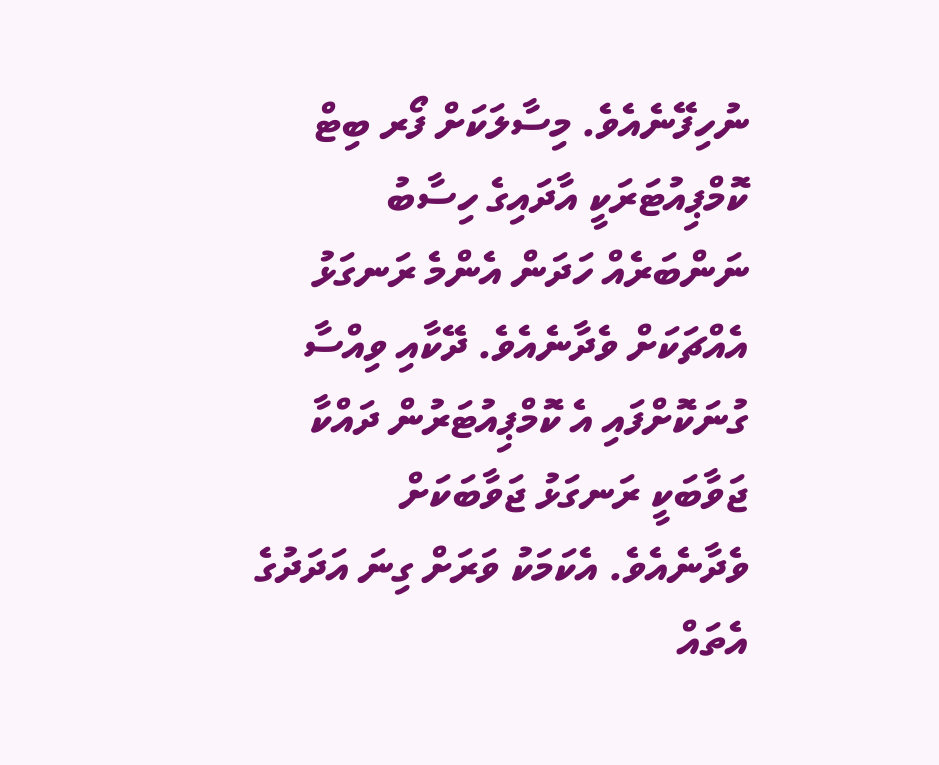ނުހިފޭނެއެވެ. މިސާލަކަށް ފޯރ ބިޓް ކޮމްޕިއުޓަރަކީ އާދައިގެ ހިސާބު ނަންބަރެއް ހަދަން އެންމެ ރަނގަޅު އެއްޗަކަށް ވެދާނެއެވެ. ދޭކާއި ވިއްސާ ގުނަކޮށްފައި އެ ކޮމްޕިއުޓަރުން ދައްކާ ޖަވާބަކީ ރަނގަޅު ޖަވާބަކަށް ވެދާނެއެވެ. އެކަމަކު ވަރަށް ގިނަ އަދަދުގެ އެތައް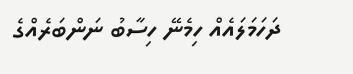ދަހަމަލައެއް ހިމެނޭ ހިސާބު ނަންބަރެއްގެ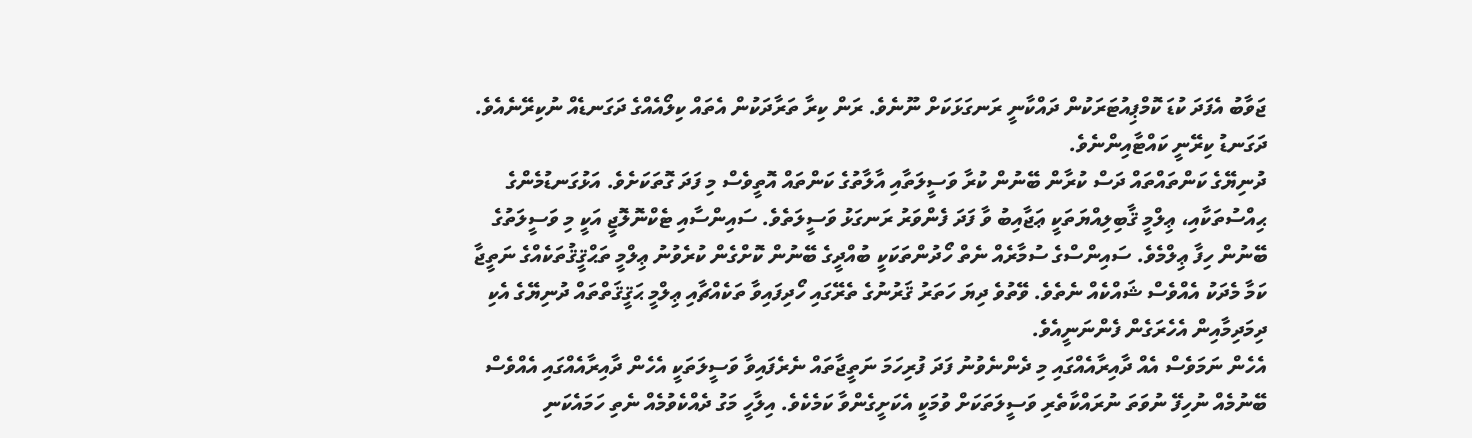ޖަވާބު އެފަދަ ކުޑަ ކޮމްޕިއުޓަރަކުން ދައްކާނީ ރަނގަޅަކަށް ނޫނެވެ. ރަން ކިރާ ތަރާދަކުން އެތައް ކިލޯއެއްގެ ދަގަނޑެއް ނުކިރޭނެއެވެ. ދަގަނޑު ކިރޭނީ ކައްޓާއިންނެވެ.
ދުނިޔޭގެ ކަންތައްތައް ދަސް ކުރާން ބޭނުން ކުރާ ވަސީލަތާއި އާލާތުގެ ކަންތައް އޮތީވެސް މި ފަދަ ގޮތަކަށެވެ. އަޅުގަނޑުމެންގެ ޙިއްސުތަކާއި، ޢިލްމީ ޤާބިލިއްޔަތަކީ ޢަޖާއިބު ވާ ފަދަ ފެންވަރު ރަނގަޅު ވަސީލަތެވެ. ސައިންސާއި ޓެކްނޮލޮޖީ އަކީ މި ވަސީލަތުގެ ބޭނުން ހިފާ ޢިލްމެވެ. ސައިންސްގެ ސުމާރެއް ނެތް ހޯދުންތަކަކީ ބުއްދީގެ ބޭނުން ކޮށްގެން ކުރެވުނު ޢިލްމީ ތަޙްޤީޤުތަކެއްގެ ނަތީޖާ ކަމާ މެދަކު އެއްވެސް ޝައްކެއް ނެތެވެ. ވޭތުވެ ދިޔަ ހަތަރު ޤަރުނުގެ ތެރޭގައި ހޯދިފައިވާ ތަކެއްޗާއި ޢިލްމީ ޙަޤީޤަތްތައް ދުނިޔޭގެ އެކި ދިމަދިމާއިން އެހެރަގެން ފެންނަނީއެވެ.
އެހެން ނަމަވެސް އެއް ދާއިރާއެއްގައި މި ދެންނެވުނު ފަދަ ފުރިހަމަ ނަތީޖާތައް ނެރެފައިވާ ވަސީލަތަކީ އެހެން ދާއިރާއެއްގައި އެއްވެސް ބޭނުމެއް ނުހިފޭ ނުވަތަ ނުރައްކާތެރި ވަސީލަތަކަށް ވުމަކީ އެކަށީގެންވާ ކަމެކެވެ. އިލާހީ މަގު ދެއްކެވުމެއް ނެތި ހަމައެކަނި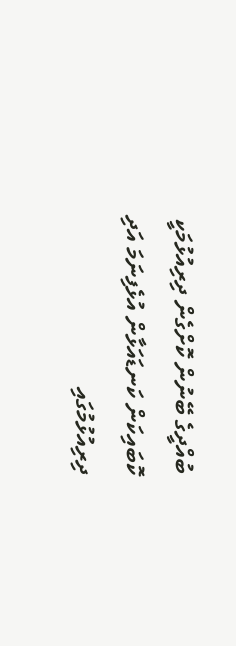ބުއްދީގެ ބޭނުން ކޮށްގެން ދިރިއުޅުމަކީ ކޮބައިކަން ކަނޑައަޅާން އުޅެފިނަމަ އަދި ދިރިއުޅުމުގައި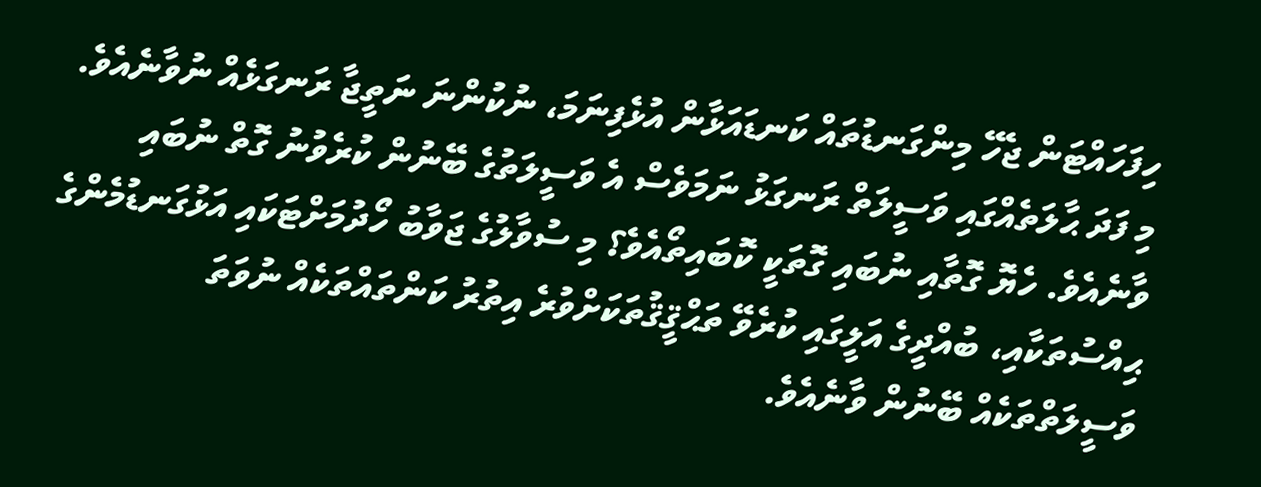ހިފަހައްޓަން ޖެހޭ މިންގަނޑުތައް ކަނޑައަޅާން އުޅެފިނަމަ، ނުކުންނަ ނަތީޖާ ރަނގަޅެއް ނުވާނެއެވެ. މި ފަދަ ޙާލަތެއްގައި ވަސީލަތް ރަނގަޅު ނަމަވެސް އެ ވަސީލަތުގެ ބޭނުން ކުރެވުނު ގޮތް ނުބައި ވާނެއެވެ. ހެޔޮ ގޮތާއި ނުބައި ގޮތަކީ ކޮބައިތޯއެވެ؟ މި ސުވާލުގެ ޖަވާބު ހޯދުމަށްޓަކައި އަޅުގަނޑުމެންގެ ޙިއްސުތަކާއި، ބުއްދީގެ އަލީގައި ކުރެވޭ ތަޙްޤީޤުތަކަށްވުރެ އިތުރު ކަންތައްތަކެއް ނުވަތަ ވަސީލަތްތަކެއް ބޭނުން ވާނެއެވެ.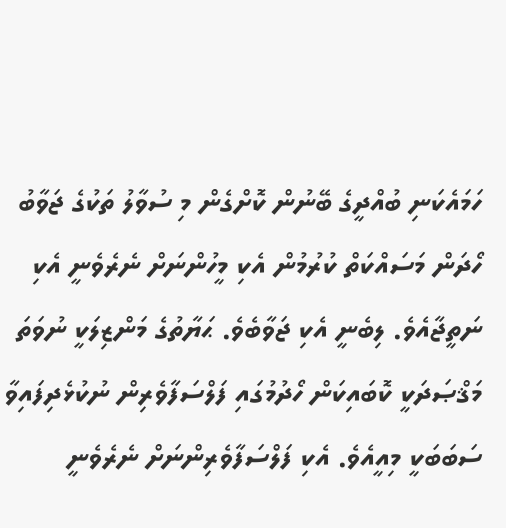ހަމައެކަނި ބުއްދީގެ ބޭނުން ކޮށްގެން މި ސުވާލު ތަކުގެ ޖަވާބު ހޯދަން މަސައްކަތް ކުރުމުން އެކި މީހުންނަށް ނެރެވެނީ އެކި ނަތީޖާއެވެ. ލިބެނީ އެކި ޖަވާބެވެ. ޙަޔާތުގެ މަންޒިލަކީ ނުވަތަ މަޤްޞަދަކީ ކޮބައިކަން ހޯދުމުގައި ފަލްސަފާވެރިން ނުކުޅެދިފައިވާ ސަބަބަކީ މިއީއެވެ. އެކި ފަލްސަފާވެރިންނަށް ނެރެވެނީ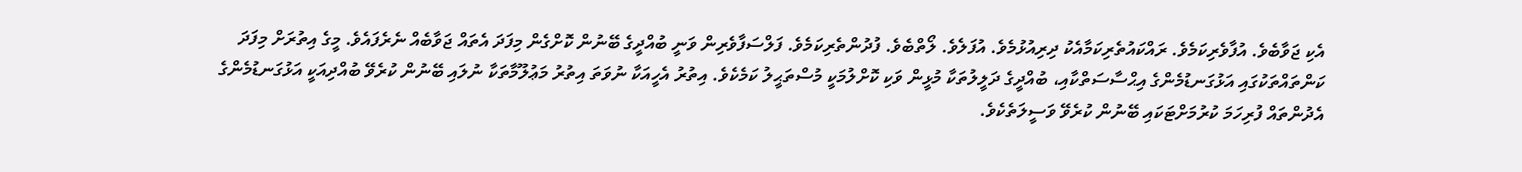އެކި ޖަވާބެވެ. އުފާވެރިކަމެވެ. ރައްކައުތެރިކަމާއެކު ދިރިއުޅުމެވެ. އުފަލެވެ. ލޯތްބެވެ. ފުދުންތެރިކަމެވެ. ފަލްސަފާވެރިން ވަނީ ބުއްދީގެ ބޭނުން ކޮށްގެން މިފަދަ އެތައް ޖަވާބެއް ނެރެފައެވެ. މީގެ އިތުރަށް މިފަދަ ކަންތައްތަކުގައި އަޅުގަނޑުމެންގެ އިޙްސާސަތްކާއި، ބުއްދީގެ ދަލީލުތަކާ މުޅީން ވަކި ކޮށްލުމަކީ މުސްތަޙީލު ކަމެކެވެ. އިތުރު އެހީއަކާ ނުވަތަ އިތުރު މަޢުލޫމާތަކާ ނުލައި ބޭނުން ކުރެވޭ ބުއްދިއަކީ އަޅުގަނޑުމެންގެ އެދުންތައް ފުރިހަމަ ކުރުމަށްޓަކައި ބޭނުން ކުރެވޭ ވަސީލަތެކެވެ.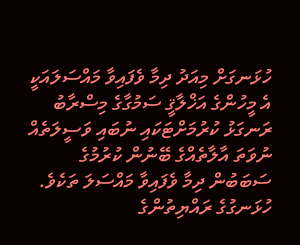ހުޅަނގަށް މިއަދު ދިމާ ވެފައިވާ މައްސަލައަކީ އެ މީހުންގެ އަޚްލާޤީ ސަމުގާގެ މިސްރާބު ރަނގަޅު ކުރުމަށްޓަކައި ނުބައި ވަސީލަތެއް ނުވަތަ އާލާތެއްގެ ބޭނުން ކުރުމުގެ ސަބަބުން ދިމާ ވެފައިވާ މައްސަލަ ތަކެވެ. ހުޅަނގުގެ ރައްޔިތުންގެ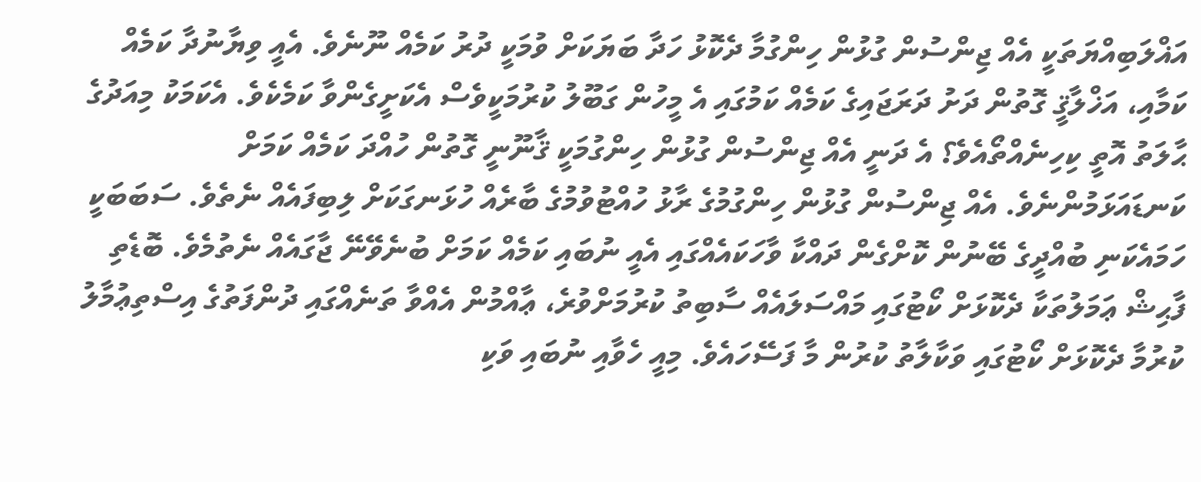އަޣްލަބިއްޔަތަކީ އެއް ޖިންސުން ގުޅުން ހިންގުމާ ދެކޮޅު ހަދާ ބަޔަކަށް ވުމަކީ ދުރު ކަމެއް ނޫނެވެ. އެއީ ވިޔާނުދާ ކަމެއް ކަމާއި، އަޚްލާޤީ ގޮތުން ދަށު ދަރަޖައިގެ ކަމެއް ކަމުގައި އެ މީހުން ގަބޫލު ކުރުމަކީވެސް އެކަށީގެންވާ ކަމެކެވެ. އެކަމަކު މިއަދުގެ ޙާލަތު އޮތީ ކިހިނެއްތޯއެވެ؟ އެ ދަނީ އެއް ޖިންސުން ގުޅުން ހިންގުމަކީ ޤާނޫނީ ގޮތުން ހުއްދަ ކަމެއް ކަމަށް ކަނޑައަޅަމުންނެވެ. އެއް ޖިންސުން ގުޅުން ހިންގުމުގެ ރާޅު ހުއްޓުވުމުގެ ބާރެއް ހުޅަނގަކަށް ލިބިފައެއް ނެތެވެ. ސަބަބަކީ ހަމައެކަނި ބުއްދީގެ ބޭނުން ކޮށްގެން ދައްކާ ވާހަކައެއްގައި އެއީ ނުބައި ކަމެއް ކަމަށް ބުނެވޭނޭ ޖާގައެއް ނެތުމެވެ. ބޮޑެތި ފާޙިޝް ޢަމަލުތަކާ ދެކޮޅަށް ކޯޓުގައި މައްސަލައެއް ސާބިތު ކުރުމަށްވުރެ، ޢާއްމުން އެއްވާ ތަނެއްގައި ދުންފަތުގެ އިސްތިޢުމާލު ކުރުމާ ދެކޮޅަށް ކޯޓުގައި ވަކާލާތު ކުރުން މާ ފަސޭހައެވެ. މިއީ ހެވާއި ނުބައި ވަކި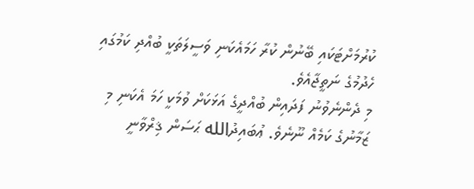ކުރުމަށްޓަކައި ބޭނުން ކުރާ ހަމައެކަނި ވަސީލަތަކީ ބުއްދި ކަމުގައި ހެދުމުގެ ނަތީޖާއެވެ.
މި ދެންނެވުނު ފަދައިން ބުއްދީގެ އަޅަކަށް ވުމަކީ ހަމަ އެކަނި މި ޒަމާނުގެ ކަމެއް ނޫނެވެ. ޢުބައިދުالله ޙަސަން ޤިރްވާނީ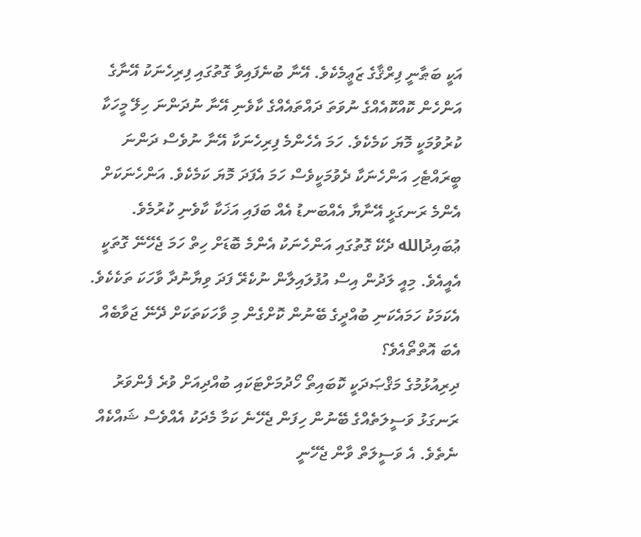އަކީ ބަޠާނީ ފިރްޤާގެ ޒަޢީމެކެވެ. އޭނާ ބުނެފައިވާ ގޮތުގައި ފިރިހެނަކު އޭނާގެ އަންހެން ކޮއްކޮއެއްގެ ނުވަތަ ދައްތައެއްގެ ކާވެނި އޭނާ ނުދަންނަ ހިލޭ މީހަކާ ކުރުވުމަކީ މޮޔަ ކަމެކެވެ. ހަމަ އެހެންމެ ފިރިހެނަކާ އޭނާ ނުވެސް ދަންނަ ބީރައްޓެހި އަންހެނަކާ ދެވުމަކީވެސް ހަމަ އެފަދަ މޮޔަ ކަމެކެވެ. އަންހެނަކަށް އެންމެ ރަނގަޅީ އޭނާޔާ އެއްބަނޑު އެއް ބަފައި އަޚަކާ ކާވެނި ކުރުމެވެ. ޢުބައިދުالله ދެކޭ ގޮތުގައި އަންހެނަކު އެންމެ ބޮޑަށް ހިތް ހަމަ ޖެހޭނޭ ގޮތަކީ އެއީއެވެ. މިއީ ލަދުން އިސް އުފުލައިލާން ނުކެރޭ ފަދަ ވިޔާނުދާ ވާހަކަ ތަކެކެވެ. އެކަމަކު ހަމައެކަނި ބުއްދީގެ ބޭނުން ކޮށްގެން މި ވާހަކަތަކަށް ދޭނޭ ޖަވާބެއް އެބަ އޮތްތޯއެވެ؟
ދިރިއުޅުމުގެ މަޤްޞަދަކީ ކޮބައިތޯ ހޯދުމަށްޓަކައި ބުއްދިއަށް ވުރެ ފެންވަރު ރަނގަޅު ވަސީލަތެއްގެ ބޭނުން ހިފަން ޖެހޭނެ ކަމާ މެދަކު އެއްވެސް ޝައްކެއް ނެތެވެ. އެ ވަސީލަތް ވާން ޖެހޭނީ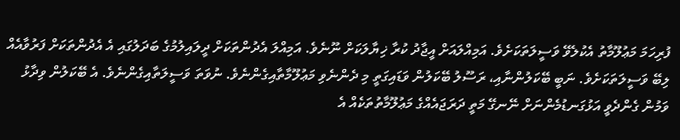ފުރިހަމަ މަޢުލޫމާތު އެކުލެވޭ ވަސީލަތަކަށެވެ. އަމިއްލައަށް އީޖާދު ކުރާ ޚިޔާލަކަށް ނޫނެވެ. އަމިއްލަ އެދުންތަކަށް ދީލައިލުމުގެ ބަދަލުގައި އެ އެދުންތަކަށް ފަރުވާއެއް ލިބޭ ވަސީލަތަކަށެވެ. ނަބީ ބޭކަލުންނާއި، ރަސޫލު ބޭކަލުން ވަޑައިގަތީ މި ދެންނެވި މަޢުލޫމާތާއިގެންނެވެ. ނުވަތަ ވަސީލަތާއިގެންނެވެ. އެ ބޭކަލުން ވިދާޅު ވަމުން ގެންދެވީ އަޅުގަނޑުމެންނަށް ނޭނގޭ މަތީ ދަރަޖައެއްގެ މަޢުލޫމާތުތަކެއް އެ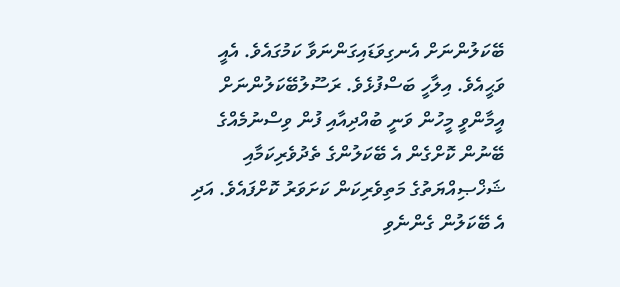ބޭކަލުންނަށް އެނގިވަޑައިގަންނަވާ ކަމުގައެވެ. އެއީ ވަޙީއެވެ. އިލާހީ ބަސްފުޅެވެ. ރަސޫލުބޭކަލުންނަށް އީމާންވީ މީހުން ވަނީ ބުއްދިއާއި ފުން ވިސްނުމެއްގެ ބޭނުން ކޮށްގެން އެ ބޭކަލުންގެ ތެދުވެރިކަމާއި ޝަޚްޞިއްޔަތުގެ މަތިވެރިކަން ކަށަވަރު ކޮށްފައެވެ. އަދި އެ ބޭކަލުން ގެންނެވި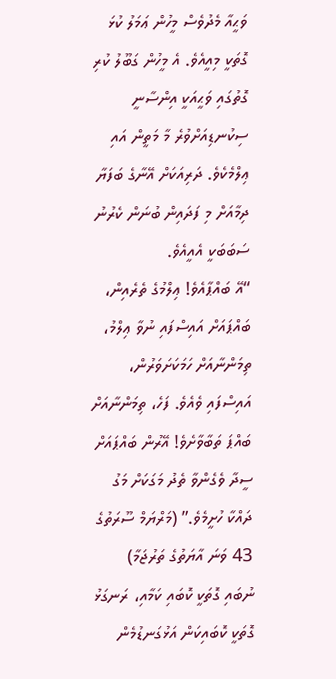ވަޙީއާ މެދުވެސް މީހުން ޢަމަލު ކުޅަ ގޮތަކީ މިއީއެވެ. އެ މީހުން ގަބޫލު ކުރި ގޮތުގައި ވަޙީއަކީ އިންސާނީ ސިކުނޑިއަށްވުރެ މާ މަތީން އައި ޢިލްމެކެވެ. ދަރިއަކަށް އޭނާގެ ބަފަޔާ ދިމާއަށް މި ފަދައިން ބުނަން ކެރުނު ސަބަބަކީ އެއީއެވެ.
“އޭ ބައްޕާއެވެ! ޢިލްމުގެ ތެރެއިން، ބައްޕައަށް އައިސްފައި ނުވާ ޢިލްމު، ތިމަންނާއަށް ހަމަކަށަވަރުން، އައިސްފައި ވެއެވެ. ފަހެ، ތިމަންނާއަށް ބައްޕަ ތަބާވާށެވެ! އޭރުން ބައްޕައަށް ސީދާ ވެގެންވާ ތެދު މަގަކަށް މަގު ދައްކާ ހުށީމެވެ.” (މަރްޔަމް ސޫރަތުގެ 43 ވަނަ އާޔަތުގެ ތަރުޖަމާ)
ނުބައި ގޮތަކީ ކޮބައި ކަމާއި، ރަނގަޅު ގޮތަކީ ކޮބައިކަން އަޅުގަނޑުމެން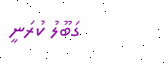ގަބޫލު ކުރަނީ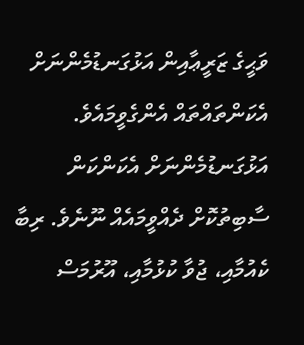ވަޙީގެ ޒަރީޢާއިން އަޅުގަނޑުމެންނަށް އެކަންތައްތައް އެންގެވީމައެވެ. އަޅުގަނޑުމެންނަށް އެކަންކަން ސާބިތުކޮށް ދެއްވީމައެއް ނޫނެވެ. ރިބާ ކެއުމާއި، ޖުވާ ކުޅުމާއި، އޫރުމަސް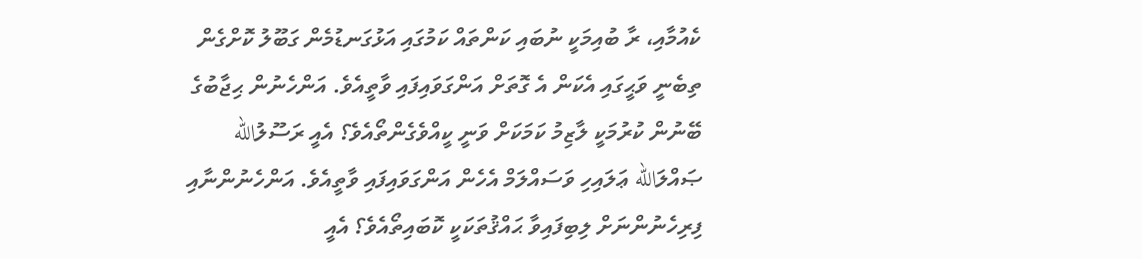ކެއުމާއި، ރާ ބުއިމަކީ ނުބައި ކަންތައް ކަމުގައި އަޅުގަނޑުމެން ގަބޫލު ކޮށްގެން ތިބެނީ ވަޙީގައި އެކަން އެ ގޮތަށް އަންގަވައިފައި ވާތީއެވެ. އަންހެނުން ޙިޖާބުގެ ބޭނުން ކުރުމަކީ ލާޒިމު ކަމަކަށް ވަނީ ކީއްވެގެންތޯއެވެ؟ އެއީ ރަސޫލުالله ޞައްލަالله ޢަލައިހި ވަސައްލަމް އެހެން އަންގަވައިފައި ވާތީއެވެ. އަންހެނުންނާއި ފިރިހެނުންނަށް ލިބިފައިވާ ޙައްޤުތަކަކީ ކޮބައިތޯއެވެ؟ އެއީ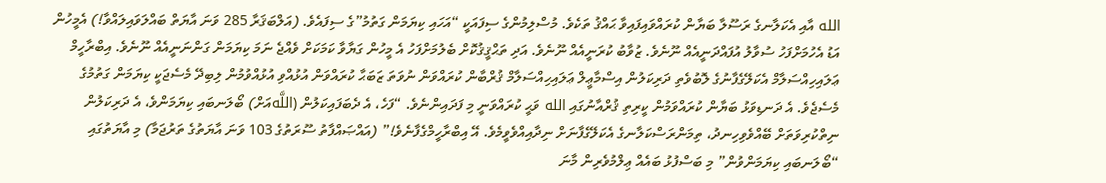الله އާއި އެކަލާނގެ ރަސޫލާ ބަޔާން ކުރައްވައިފައިވާ ޙައްޤު ތަކެވެ. މުސްލިމުންގެ ސިފައަކީ “އަހައި ކިޔަމަން ގަތުމު”ގެ ސިފައެވެ. (އަލްބަޤަރާ 285 ވަނަ އާޔަތް ބައްލަވައިލައްވާ!) އެމީހުން އަޑު އެހުމަށްފަހު ސުވާލު އުފައްދަނީއެއް ނޫނެވެ. ޒުވާބު ކުރަނީއެއް ނޫނެވެ. އަދި ތަޙްޤީޤުކޮށް ބެލުމަށްފަހު އެ މީހުން ގަޔާވާ ކަމަކަށް ވެއްޖެ ނަމަ ކިޔަމަން ގަންނަނީއެއް ނޫނެވެ. އިބްރާހީމް ޢަލައިހިއްސަލާމް އެކަލޭގެފާނުގެ ލޮބުވެތި ދަރިކަލުން އިސްމާޢީލް ޢަލައިހިއްސަލާމް ޤުރްބާން ކުރައްވަން ނުވަތަ ޒަބަޙާ ކުރައްވަން އުޅުއްވި އުޅުއްވުމުން ލިބިދޭ މެސެޖަކީ ކިޔަމަން ގަތުމުގެ މެސެޖެވެ. އެ ދަނޑިވަޅު ބަޔާން ކުރައްވަމުން ކީރިތި ޤުރްއާނުގައި الله ވަޙީ ކުރައްވަނީ މި ފަދައިންނެވެ. “ފަހެ، އެ ދެބަފައިކަލުން (اللَّهއަށް) ބޯލަނބައި ކިޔަމަންވެ، އެ ދަރިކަލުން ނިތްކުރިވަތަށް ބޭއްވެވިހިނދު، ތިމަންރަސްކަލާނގެ އެކަލޭގެފާނަށް ނިދާއިއްވެވީމެވެ. އޭ އިބްރާހީމްގެފާނެވެ!” (އައްޞައްފާތު ސޫރަތުގެ 103 ވަނަ އާޔަތުގެ ތަރުޖަމާ) މި އާޔަތުގައި “ބޯލަނބައި ކިޔަމަންވުން” މި ބަސްފުޅު ބައެއް ޢިލްމުވެރިން މާނަ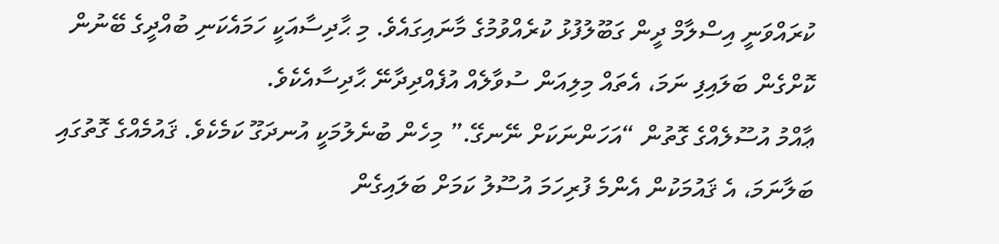ކުރައްވަނީ އިސްލާމް ދީން ގަބޫލުފުޅު ކުރެއްވުމުގެ މާނައިގައެވެ. މި ޙާދިސާއަކީ ހަމައެކަނި ބުއްދީގެ ބޭނުން ކޮށްގެން ބަލައިފި ނަމަ، އެތައް މިލިއަން ސުވާލެއް އުފެއްދިދާނޭ ޙާދިސާއެކެވެ.
ޢާއްމު އުސޫލެއްގެ ގޮތުން “އަހަންނަކަށް ނޭނގޭ.” މިހެން ބުނެލުމަކީ އުނދަގޫ ކަމެކެވެ. ޤައުމެއްގެ ގޮތުގައި ބަލާނަމަ، އެ ޤައުމަކުން އެންމެ ފުރިހަމަ އުސޫލު ކަމަށް ބަލައިގެން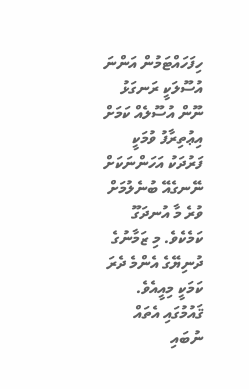ހިފަހައްޓަމުން އަންނަ އުސޫލަކީ ރަނގަޅު ނޫން އުސޫލެއް ކަމަށް އިޢުތިރާފު ވުމަކީ ފަރުދަކު އަހަންނަކަށް ނޭނގެއޭ ބުނެލުމަށް ވުރެ މާ އުނދަގޫ ކަމެކެވެ. މި ޒަމާނުގެ ދުނިޔޭގެ އެންމެ ދެރަ ކަމަކީ މިއީއެވެ. ޤައުމުގައި އެތައް ނުބައި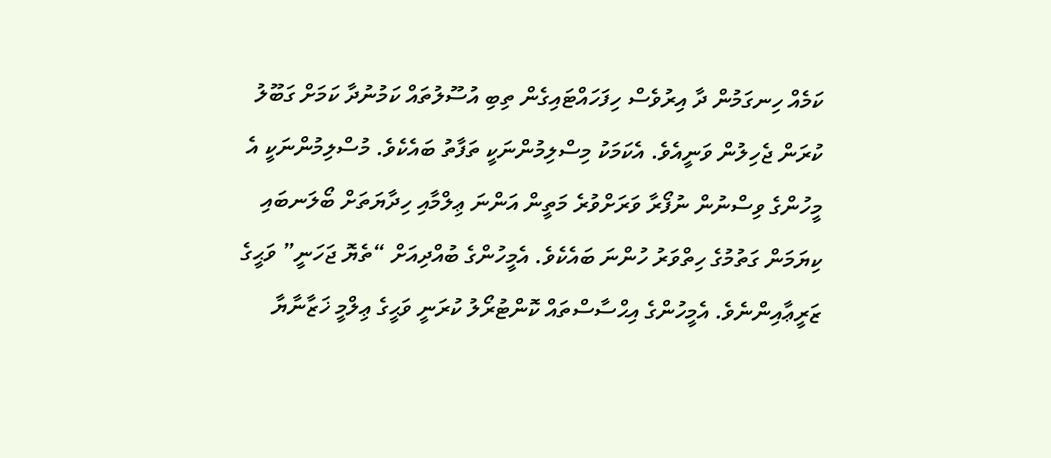ކަމެއް ހިނގަމުން ދާ އިރުވެސް ހިފަހައްޓައިގެން ތިބި އުސޫލުތައް ކަމުނުދާ ކަމަށް ގަބޫލު ކުރަން ޖެހިލުން ވަނީއެވެ. އެކަމަކު މިސްލިމުންނަކީ ތަފާތު ބައެކެވެ. މުސްލިމުންނަކީ އެ މީހުންގެ ވިސްނުން ނުފޯރާ ވަރަށްވުރެ މަތީން އަންނަ ޢިލްމާއި ހިދާޔަތަށް ބޯލަނބައި ކިޔަމަން ގަތުމުގެ ހިތްވަރު ހުންނަ ބައެކެވެ. އެމީހުންގެ ބުއްދިއަށް “ތެޔޮ ޖަހަނީ” ވަޙީގެ ޒަރީޢާއިންނެވެ. އެމީހުންގެ އިޙްސާސްތައް ކޮންޓުރޯލު ކުރަނީ ވަޙީގެ ޢިލްމީ ޚަޒާނާޔާ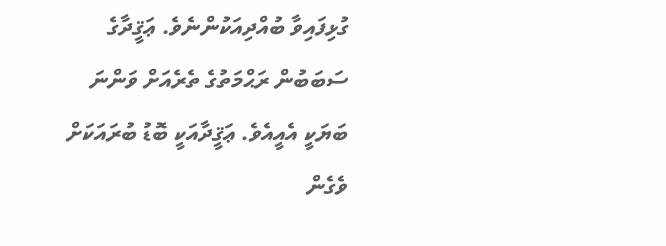ގުޅިފައިވާ ބުއްދިއަކުންނެވެ. ޢަޤީދާގެ ސަބަބުން ރަޙްމަތުގެ ތެރެއަށް ވަންނަ ބަޔަކީ އެއީއެވެ. ޢަޤީދާއަކީ ބޮޑު ބުރައަކަށް ވެގެން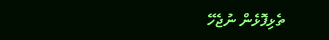ތެޅިފޮޅެން ނުޖެހޭ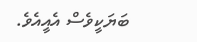ބަޔަކީވެސް އެއީއެވެ.